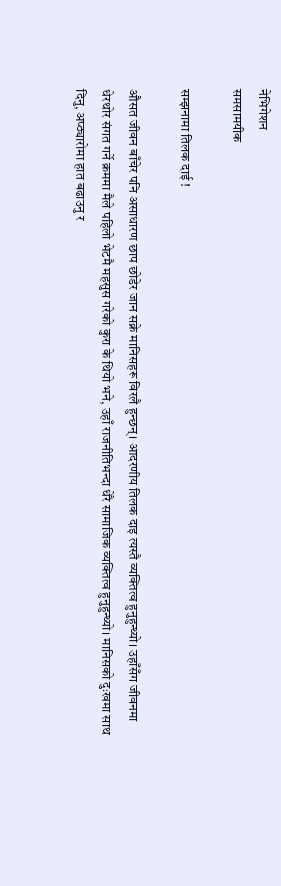नेभिगेशन
समसामयीक

सम्झनामा तिलक दाई !

औसत जीवन बाँचेर पनि असाधारण छाप छोडेर जान सक्ने मानिसहरू विरलै हुन्छन्। आदरणीय तिलक दाइ त्यस्तै व्यक्तित्व हुनुहुन्थ्यो। उहाँसँग जीवनमा धेरथोर संगत गर्ने क्रममा मैले पहिलो भेटमै महसुस गरेको कुरा के थियो भने, उहाँ राजनीतिभन्दा धेरै सामाजिक व्यक्तित्व हुनुहुन्थ्यो। मानिसको दुःखमा साथ दिनु, अप्ठ्यारोमा हात बढाउनु र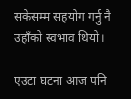सकेसम्म सहयोग गर्नु नै उहाँको स्वभाव थियो।

एउटा घटना आज पनि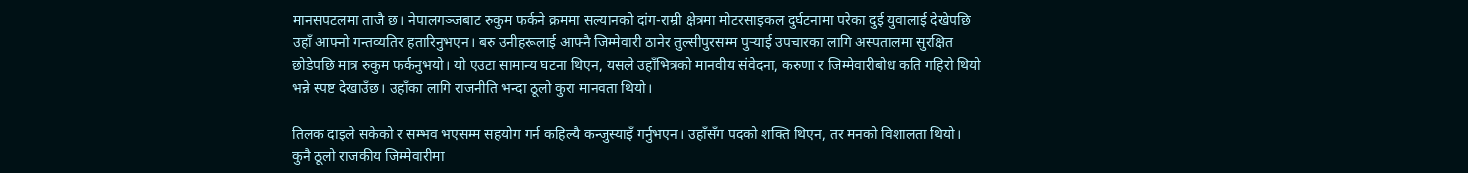मानसपटलमा ताजै छ। नेपालगञ्जबाट रुकुम फर्कने क्रममा सल्यानको दांग-राम्री क्षेत्रमा मोटरसाइकल दुर्घटनामा परेका दुई युवालाई देखेपछि उहाँ आफ्नो गन्तव्यतिर हतारिनुभएन। बरु उनीहरूलाई आफ्नै जिम्मेवारी ठानेर तुल्सीपुरसम्म पुर्‍याई उपचारका लागि अस्पतालमा सुरक्षित छोडेपछि मात्र रुकुम फर्कनुभयो। यो एउटा सामान्य घटना थिएन, यसले उहाँभित्रको मानवीय संवेदना, करुणा र जिम्मेवारीबोध कति गहिरो थियो भन्ने स्पष्ट देखाउँछ। उहाँका लागि राजनीति भन्दा ठूलो कुरा मानवता थियो।

तिलक दाइले सकेको र सम्भव भएसम्म सहयोग गर्न कहिल्यै कन्जुस्याइँ गर्नुभएन। उहाँसँग पदको शक्ति थिएन, तर मनको विशालता थियो। कुनै ठूलो राजकीय जिम्मेवारीमा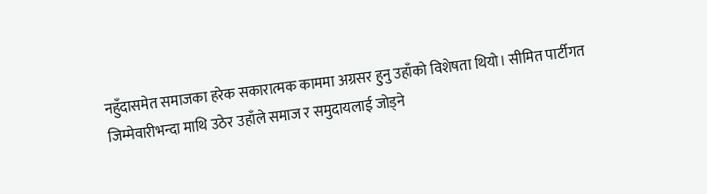नहुँदासमेत समाजका हरेक सकारात्मक काममा अग्रसर हुनु उहाँको विशेषता थियो। सीमित पार्टीगत जिम्मेवारीभन्दा माथि उठेर उहाँले समाज र समुदायलाई जोड्ने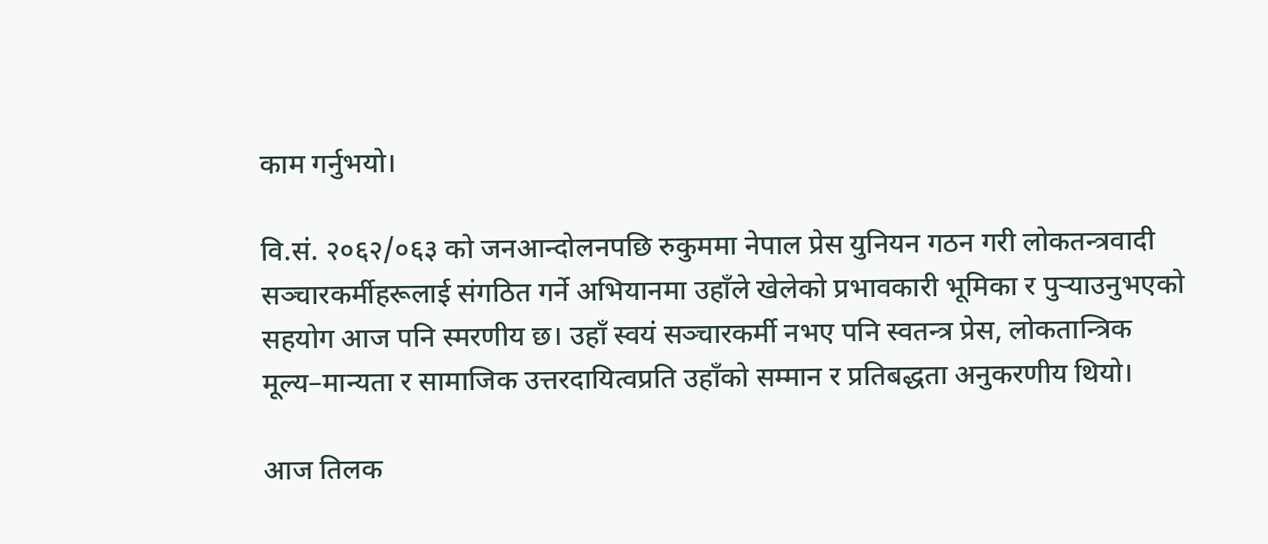काम गर्नुभयो।

वि.सं. २०६२/०६३ को जनआन्दोलनपछि रुकुममा नेपाल प्रेस युनियन गठन गरी लोकतन्त्रवादी सञ्चारकर्मीहरूलाई संगठित गर्ने अभियानमा उहाँले खेलेको प्रभावकारी भूमिका र पुर्‍याउनुभएको सहयोग आज पनि स्मरणीय छ। उहाँ स्वयं सञ्चारकर्मी नभए पनि स्वतन्त्र प्रेस, लोकतान्त्रिक मूल्य–मान्यता र सामाजिक उत्तरदायित्वप्रति उहाँको सम्मान र प्रतिबद्धता अनुकरणीय थियो।

आज तिलक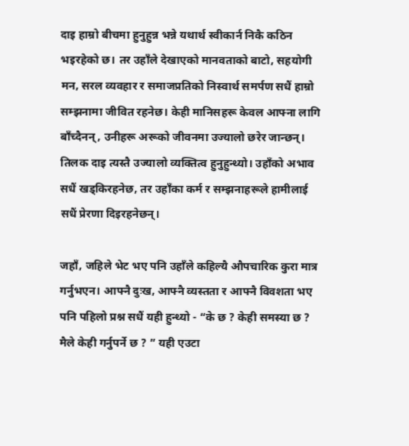दाइ हाम्रो बीचमा हुनुहुन्न भन्ने यथार्थ स्वीकार्न निकै कठिन भइरहेको छ। तर उहाँले देखाएको मानवताको बाटो, सहयोगी मन, सरल व्यवहार र समाजप्रतिको निस्वार्थ समर्पण सधैं हाम्रो सम्झनामा जीवित रहनेछ। केही मानिसहरू केवल आफ्ना लागि बाँच्दैनन्, उनीहरू अरूको जीवनमा उज्यालो छरेर जान्छन्। तिलक दाइ त्यस्तै उज्यालो व्यक्तित्व हुनुहुन्थ्यो। उहाँको अभाव सधैं खड्किरहनेछ, तर उहाँका कर्म र सम्झनाहरूले हामीलाई सधैं प्रेरणा दिइरहनेछन्।

जहाँ, जहिले भेट भए पनि उहाँले कहिल्यै औपचारिक कुरा मात्र गर्नुभएन। आफ्नै दुःख, आफ्नै व्यस्तता र आफ्नै विवशता भए पनि पहिलो प्रश्न सधैं यही हुन्थ्यो - “के छ ? केही समस्या छ ? मैले केही गर्नुपर्ने छ ? ” यही एउटा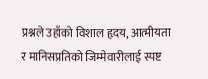प्रश्नले उहाँको विशाल हृदय, आत्मीयता र मानिसप्रतिको जिम्मेवारीलाई स्पष्ट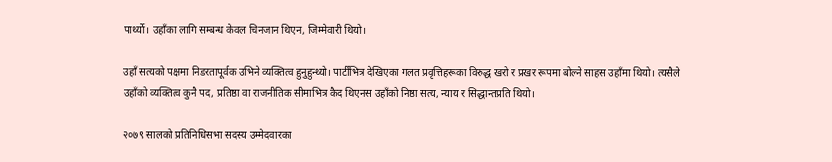पार्थ्यो। उहाँका लागि सम्बन्ध केवल चिनजान थिएन, जिम्मेवारी थियो।

उहाँ सत्यको पक्षमा निडरतापूर्वक उभिने व्यक्तित्व हुनुहुन्थ्यो। पार्टीभित्र देखिएका गलत प्रवृत्तिहरूका विरुद्ध खरो र प्रखर रूपमा बोल्ने साहस उहाँमा थियो। त्यसैले उहाँको व्यक्तित्व कुनै पद, प्रतिष्ठा वा राजनीतिक सीमाभित्र कैद थिएनस उहाँको निष्ठा सत्य, न्याय र सिद्धान्तप्रति थियो।

२०७९ सालको प्रतिनिधिसभा सदस्य उम्मेदवारका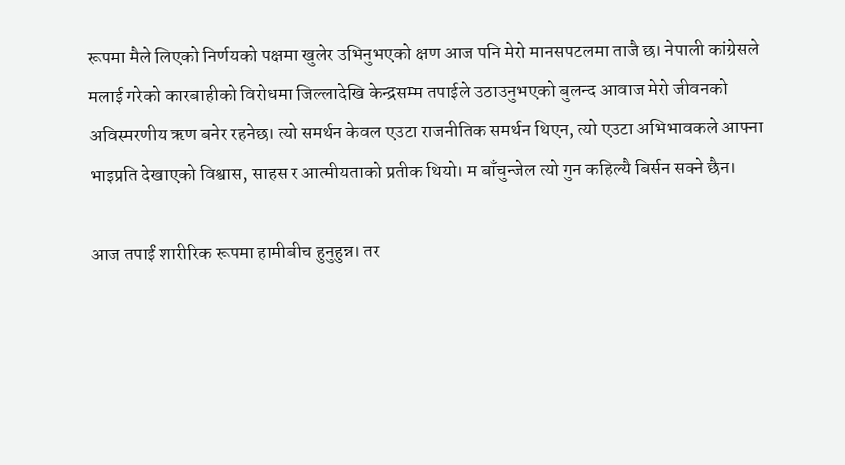रूपमा मैले लिएको निर्णयको पक्षमा खुलेर उभिनुभएको क्षण आज पनि मेरो मानसपटलमा ताजै छ। नेपाली कांग्रेसले मलाई गरेको कारबाहीको विरोधमा जिल्लादेखि केन्द्रसम्म तपाईले उठाउनुभएको बुलन्द आवाज मेरो जीवनको अविस्मरणीय ऋण बनेर रहनेछ। त्यो समर्थन केवल एउटा राजनीतिक समर्थन थिएन, त्यो एउटा अभिभावकले आफ्ना भाइप्रति देखाएको विश्वास, साहस र आत्मीयताको प्रतीक थियो। म बाँचुन्जेल त्यो गुन कहिल्यै बिर्सन सक्ने छैन।

आज तपाईं शारीरिक रूपमा हामीबीच हुनुहुन्न। तर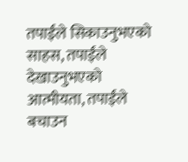तपाईंले सिकाउनुभएको साहस, तपाईंले देखाउनुभएको आत्मीयता, तपाईंले बचाउन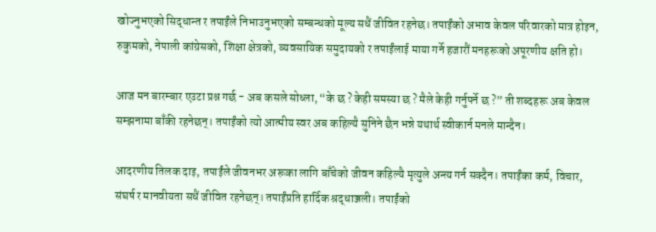खोज्नुभएको सिद्धान्त र तपाईंले निभाउनुभएको सम्बन्धको मूल्य सधैं जीवित रहनेछ। तपाईंको अभाव केवल परिवारको मात्र होइन, रुकुमको, नेपाली कांग्रेसको, शिक्षा क्षेत्रको, व्यवसायिक समुदायको र तपाईंलाई माया गर्ने हजारौं मनहरूको अपूरणीय क्षति हो।

आज मन बारम्बार एउटा प्रश्न गर्छ - अब कसले सोध्ला, “के छ ? केही समस्या छ ? मैले केही गर्नुपर्ने छ ?” ती शब्दहरू अब केवल सम्झनामा बाँकी रहनेछन्। तपाईंको त्यो आत्मीय स्वर अब कहिल्यै सुनिने छैन भन्ने यथार्थ स्वीकार्न मनले मान्दैन।

आदरणीय तिलक दाइ, तपाईंले जीवनभर अरूका लागि बाँचेको जीवन कहिल्यै मृत्युले अन्त्य गर्न सक्दैन। तपाईंका कर्म, विचार, संघर्ष र मानवीयता सधैं जीवित रहनेछन्। तपाईंप्रति हार्दिक श्रद्धाञ्जली। तपाईंको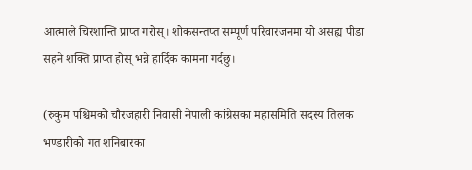आत्माले चिरशान्ति प्राप्त गरोस्। शोकसन्तप्त सम्पूर्ण परिवारजनमा यो असह्य पीडा सहने शक्ति प्राप्त होस् भन्ने हार्दिक कामना गर्दछु।

(रुकुम पश्चिमको चौरजहारी निवासी नेपाली कांग्रेसका महासमिति सदस्य तिलक भण्डारीको गत शनिबारका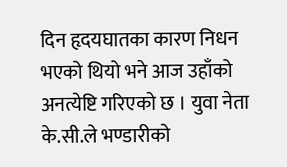दिन हृदयघातका कारण निधन भएको थियो भने आज उहाँको अनत्येष्टि गरिएको छ । युवा नेता के.सी.ले भण्डारीको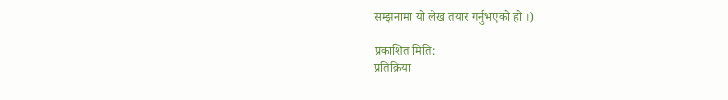सम्झनामा यो लेख तयार गर्नुभएको हो ।)

प्रकाशित मिति:
प्रतिक्रिया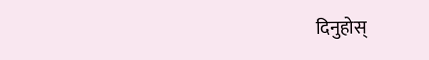दिनुहोस्